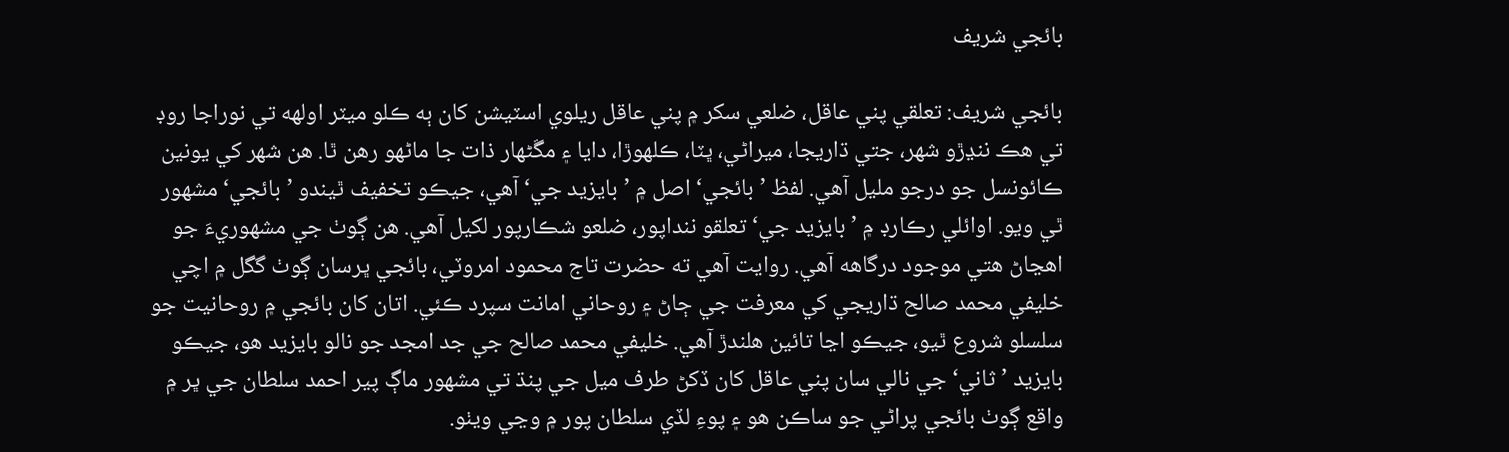بائجي شريف

بائجي شريف: تعلقي پني عاقل، ضلعي سکر ۾ پني عاقل ريلوي اسٽيشن کان ٻه ڪلو ميٽر اولهه تي نوراجا روڊ تي هڪ ننڍڙو شھر، جتي ڌاريجا، ميراڻي، ڀٽا، ڪلهوڙا، دايا ۽ مڱڻھار ذات جا ماڻهو رهن ٿا. هن شھر کي يونين ڪائونسل جو درجو مليل آهي. لفظ ’بائجي‘ اصل ۾ ’بايزيد جي‘ آهي، جيڪو تخفيف ٿيندو ’بائجي‘ مشھور ٿي ويو. اوائلي رڪارڊ ۾ ’بايزيد جي‘ تعلقو ننداپور، ضلعو شڪارپور لکيل آهي. هن ڳوٺ جي مشھوريءَ جو اهڃاڻ هتي موجود درگاهه آهي. روايت آهي ته حضرت تاج محمود امروٽي، بائجي ڀرسان ڳوٺ گگل ۾ اچي خليفي محمد صالح ڌاريجي کي معرفت جي ڄاڻ ۽ روحاني امانت سپرد ڪئي. اتان کان بائجي ۾ روحانيت جو سلسلو شروع ٿيو، جيڪو اڃا تائين هلندڙ آهي. خليفي محمد صالح جي جد امجد جو نالو بايزيد هو، جيڪو بايزيد ’ثاني‘ جي نالي سان پني عاقل کان ڏکڻ طرف ميل جي پنڌ تي مشھور ماڳ پير احمد سلطان جي ڀر ۾ واقع ڳوٺ بائجي پراڻي جو ساڪن هو ۽ پوءِ لڏي سلطان پور ۾ وڃي ويٺو.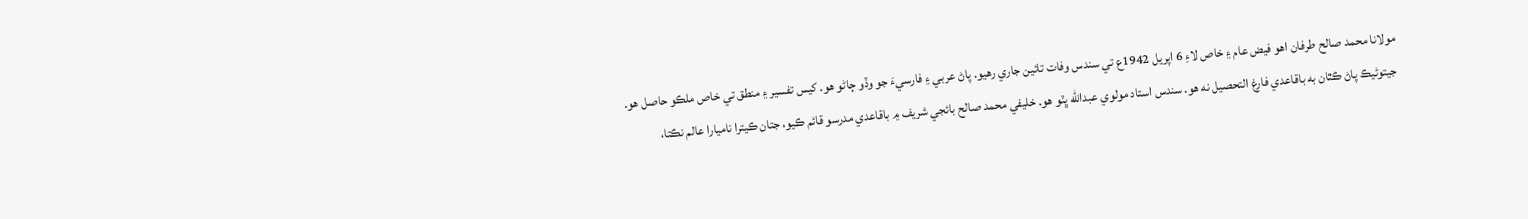مولانا محمد صالح طرفان اهو فيض عام ۽ خاص لاءِ 6 اپريل 1942ع تي سندس وفات تائين جاري رهيو. پاڻ عربي ۽ فارسيءَ جو وڏو ڄاڻو هو. کيس تفسير ۽ منطق تي خاص ملڪو حاصل هو. جيتوڻيڪ پاڻ ڪٿان به باقاعدي فارغ التحصيل نه هو. سندس استاد مولوي عبدالله ڀٽو هو. خليفي محمد صالح بائجي شريف ۾ باقاعدي مدرسو قائم ڪيو، جتان ڪيترا ناميارا عالم نڪتا،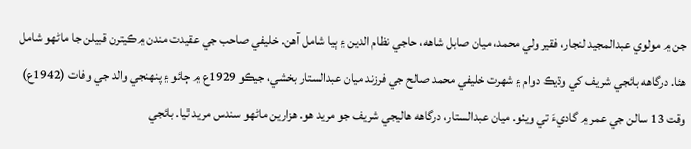جن ۾ مولوي عبدالمجيد لنجار، فقير ولي محمد، ميان صابل شاهه، حاجي نظام الدين ۽ ٻيا شامل آهن. خليفي صاحب جي عقيدت مندن ۾ڪيترن قبيلن جا ماڻهو شامل هئا. درگاهه بائجي شريف کي وڌيڪ دوام ۽ شھرت خليفي محمد صالح جي فرزند ميان عبدالستار بخشي، جيڪو 1929ع ۾ ڄائو ۽ پنھنجي والد جي وفات (1942ع) وقت 13 سالن جي عمر ۾ گاديءَ تي ويٺو. ميان عبدالستار، درگاهه هاليجي شريف جو مريد هو. هزارين ماڻهو سندس مريد ٿيا. بائجي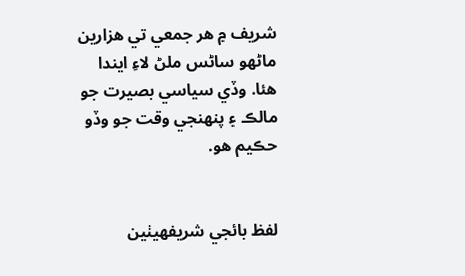شريف ۾ هر جمعي تي هزارين ماڻهو ساڻس ملڻ لاءِ ايندا هئا. وڏي سياسي بصيرت جو مالڪ ۽ پنھنجي وقت جو وڏو حڪيم هو.


لفظ بائجي شريفھيٺين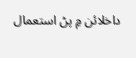داخلائن ۾ پڻ استعمال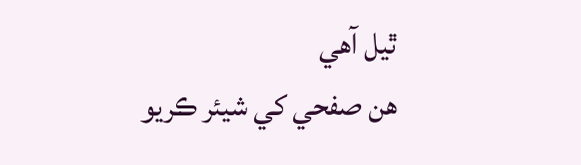ٿيل آھي
هن صفحي کي شيئر ڪريو